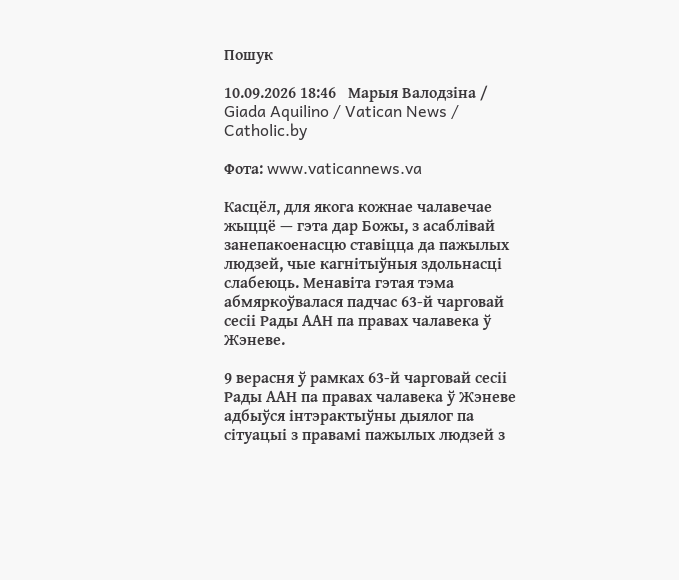Пошук

10.09.2026 18:46   Марыя Валодзіна / Giada Aquilino / Vatican News / Catholic.by

Фота: www.vaticannews.va

Касцёл, для якога кожнае чалавечае жыццё — гэта дар Божы, з асаблівай занепакоенасцю ставіцца да пажылых людзей, чые кагнітыўныя здольнасці слабеюць. Менавіта гэтая тэма абмяркоўвалася падчас 63-й чарговай сесіі Рады ААН па правах чалавека ў Жэневе.

9 верасня ў рамках 63-й чарговай сесіі Рады ААН па правах чалавека ў Жэневе адбыўся інтэрактыўны дыялог па сітуацыі з правамі пажылых людзей з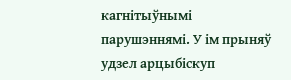кагнітыўнымі парушэннямі. У ім прыняў удзел арцыбіскуп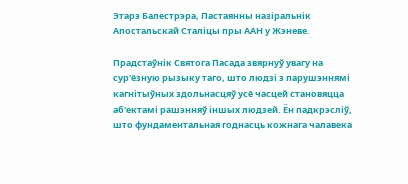Этарэ Балестрэра, Пастаянны назіральнік Апостальскай Сталіцы пры ААН у Жэневе.

Прадстаўнік Святога Пасада звярнуў увагу на сур'ёзную рызыку таго, што людзі з парушэннямі кагнітыўных здольнасцяў усё часцей становяцца аб'ектамі рашэнняў іншых людзей. Ён падкрэсліў, што фундаментальная годнасць кожнага чалавека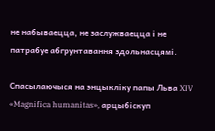не набываецца, не заслужваецца і не патрабуе абгрунтавання здольнасцямі.

Спасылаючыся на энцыкліку папы Льва XIV «Magnifica humanitas», арцыбіскуп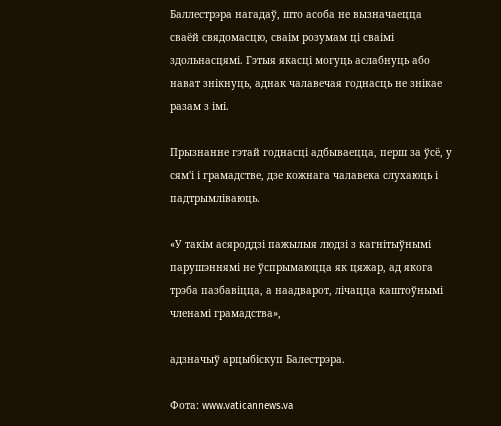Баллестрэра нагадаў, што асоба не вызначаецца сваёй свядомасцю, сваім розумам ці сваімі здольнасцямі. Гэтыя якасці могуць аслабнуць або нават знікнуць, аднак чалавечая годнасць не знікае разам з імі.

Прызнанне гэтай годнасці адбываецца, перш за ўсё, у сям'і і грамадстве, дзе кожнага чалавека слухаюць і падтрымліваюць.

«У такім асяроддзі пажылыя людзі з кагнітыўнымі парушэннямі не ўспрымаюцца як цяжар, ад якога трэба пазбавіцца, а наадварот, лічацца каштоўнымі членамі грамадства»,

адзначыў арцыбіскуп Балестрэра.

Фота: www.vaticannews.va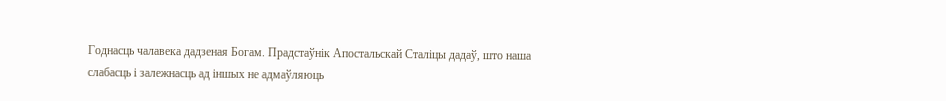Годнасць чалавека дадзеная Богам. Прадстаўнік Апостальскай Сталіцы дадаў, што наша слабасць і залежнасць ад іншых не адмаўляюць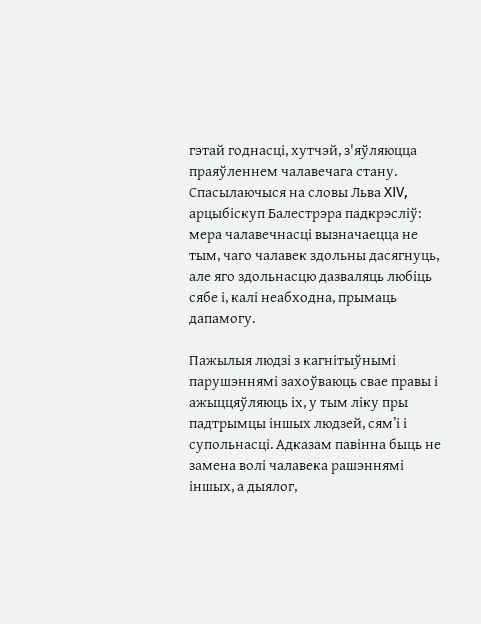гэтай годнасці, хутчэй, з'яўляюцца праяўленнем чалавечага стану. Спасылаючыся на словы Льва XIV, арцыбіскуп Балестрэра падкрэсліў: мера чалавечнасці вызначаецца не тым, чаго чалавек здольны дасягнуць, але яго здольнасцю дазваляць любіць сябе і, калі неабходна, прымаць дапамогу.

Пажылыя людзі з кагнітыўнымі парушэннямі захоўваюць свае правы і ажыццяўляюць іх, у тым ліку пры падтрымцы іншых людзей, сям’і і супольнасці. Адказам павінна быць не замена волі чалавека рашэннямі іншых, а дыялог,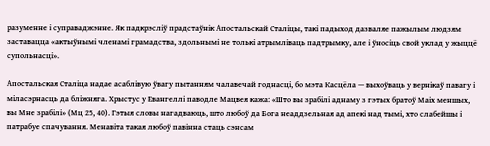разуменне і суправаджэнне. Як падкрэсліў прадстаўнік Апостальскай Сталіцы, такі падыход дазваляе пажылым людзям заставацца «актыўнымі членамі грамадства, здольнымі не толькі атрымліваць падтрымку, але і ўносіць свой уклад у жыццё супольнасці».

Апостальская Сталіца надае асаблівую ўвагу пытанням чалавечай годнасці, бо мэта Касцёла — выхоўваць у вернікаў павагу і міласэрнасць да бліжняга. Хрыстус у Евангеллі паводле Мацвея кажа: «Што вы зрабілі аднаму з гэтых братоў Маіх меншых, вы Мне зрабілі» (Мц 25, 40). Гэтыя словы нагадваюць, што любоў да Бога неаддзельная ад апекі над тымі, хто слабейшы і патрабуе спачування. Менавіта такая любоў павінна стаць сэнсам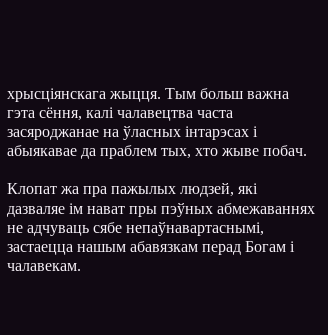хрысціянскага жыцця. Тым больш важна гэта сёння, калі чалавецтва часта засяроджанае на ўласных інтарэсах і абыякавае да праблем тых, хто жыве побач.

Клопат жа пра пажылых людзей, які дазваляе ім нават пры пэўных абмежаваннях не адчуваць сябе непаўнавартаснымі, застаецца нашым абавязкам перад Богам і чалавекам.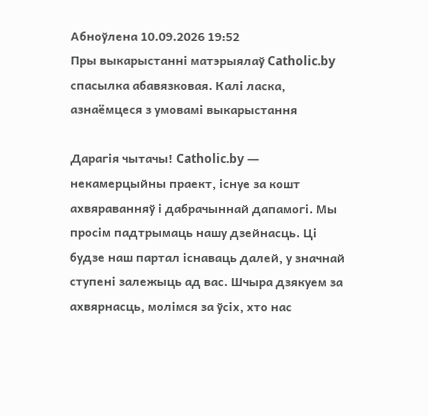Абноўлена 10.09.2026 19:52
Пры выкарыстанні матэрыялаў Catholic.by спасылка абавязковая. Калі ласка, азнаёмцеся з умовамі выкарыстання

Дарагія чытачы! Catholic.by — некамерцыйны праект, існуе за кошт ахвяраванняў і дабрачыннай дапамогі. Мы просім падтрымаць нашу дзейнасць. Ці будзе наш партал існаваць далей, у значнай ступені залежыць ад вас. Шчыра дзякуем за ахвярнасць, молімся за ўсіх, хто нас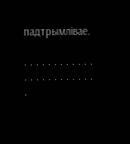падтрымлівае.

. . . . . . . . . . . . . . . . . . . . . . . . .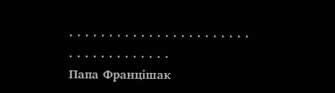. . . . . . . . . . . . . . . . . . . . . . . . . . . . . . . . . . . .
Папа Францішак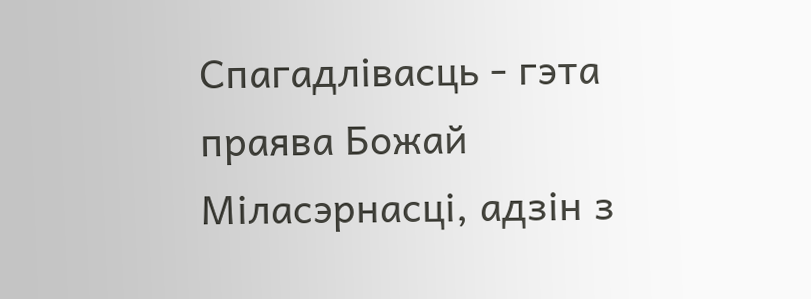Спагадлівасць - гэта праява Божай
Міласэрнасці, адзін з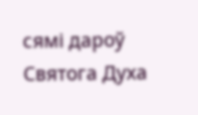сямі дароў Святога Духа